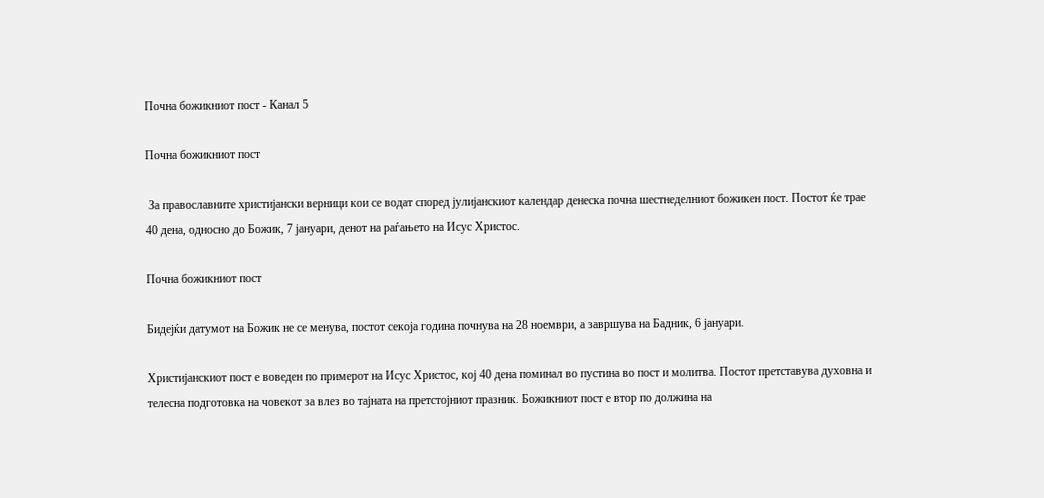Почна божикниот пост - Канал 5

Почна божикниот пост

 За православните христијански верници кои се водат според јулијанскиот календар денеска почна шестнеделниот божикен пост. Постот ќе трае 40 дена, односно до Божик, 7 јануари, денот на раѓањето на Исус Христос.

Почна божикниот пост

Бидејќи датумот на Божик не се менува, постот секоја година почнува на 28 ноември, а завршува на Бадник, 6 јануари.

Христијанскиот пост е воведен по примерот на Исус Христос, кој 40 дена поминал во пустина во пост и молитва. Постот претставува духовна и телесна подготовка на човекот за влез во тајната на претстојниот празник. Божикниот пост е втор по должина на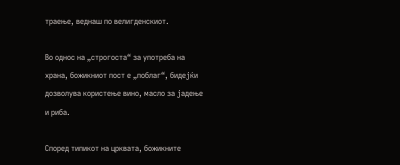траење, веднаш по велигденскиот.

Во однос на „строгоста“ за употреба на храна, божикниот пост е „поблаг“, бидејќи дозволува користење вино, масло за јадење и риба.

Според типикот на црквата, божикните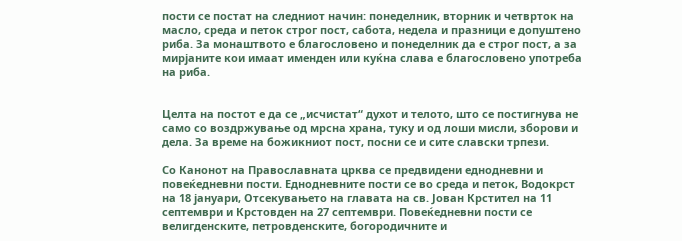пости се постат на следниот начин: понеделник, вторник и четврток на масло, среда и петок строг пост, сабота, недела и празници е допуштено риба. За монаштвото е благословено и понеделник да е строг пост, а за мирјаните кои имаат именден или куќна слава е благословено употреба на риба.


Целта на постот е да се „исчистат“ духот и телото, што се постигнува не само со воздржување од мрсна храна, туку и од лоши мисли, зборови и дела. За време на божикниот пост, посни се и сите славски трпези.

Со Канонот на Православната црква се предвидени еднодневни и повеќедневни пости. Еднодневните пости се во среда и петок, Водокрст на 18 јануари, Отсекувањето на главата на св. Јован Крстител на 11 септември и Крстовден на 27 септември. Повеќедневни пости се велигденските, петровденските, богородичните и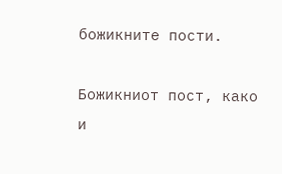божикните пости.

Божикниот пост, како и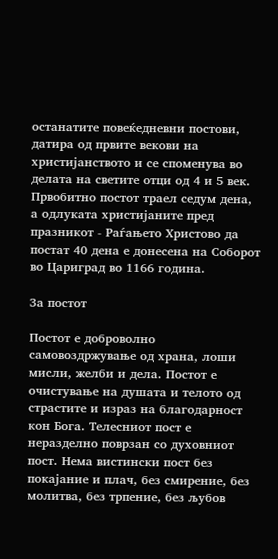останатите повеќедневни постови, датира од првите векови на христијанството и се споменува во делата на светите отци од 4 и 5 век. Првобитно постот траел седум дена, а одлуката христијаните пред празникот - Раѓањето Христово да постат 40 дена е донесена на Соборот во Цариград во 1166 година.

За постот

Постот е доброволно самовоздржување од храна, лоши мисли, желби и дела. Постот е очистување на душата и телото од страстите и израз на благодарност кон Бога. Телесниот пост е неразделно поврзан со духовниот пост. Нема вистински пост без покајание и плач, без смирение, без молитва, без трпение, без љубов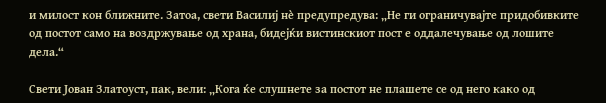и милост кон ближните. Затоа, свети Василиј нè предупредува: „Не ги ограничувајте придобивките од постот само на воздржување од храна, бидејќи вистинскиот пост е оддалечување од лошите дела.“

Свети Јован Златоуст, пак, вели: „Кога ќе слушнете за постот не плашете се од него како од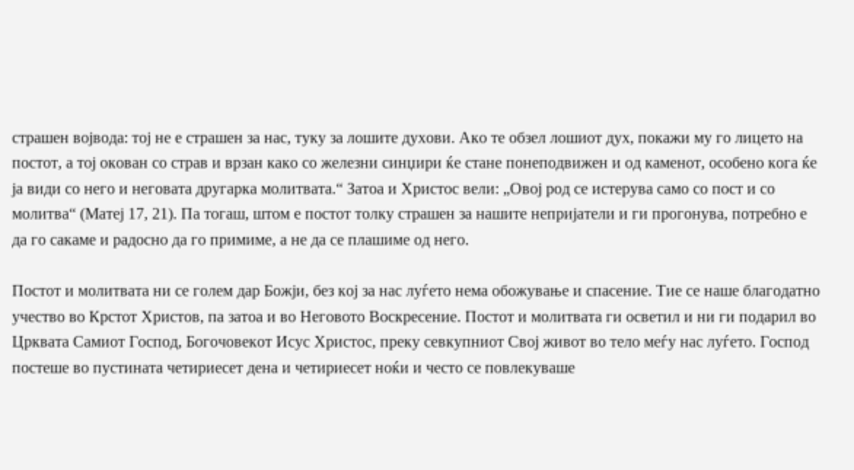страшен војвода: тој не е страшен за нас, туку за лошите духови. Ако те обзел лошиот дух, покажи му го лицето на постот, а тој окован со страв и врзан како со железни синџири ќе стане понеподвижен и од каменот, особено кога ќе ја види со него и неговата другарка молитвата.“ Затоа и Христос вели: „Овој род се истерува само со пост и со молитва“ (Матеј 17, 21). Па тогаш, штом е постот толку страшен за нашите непријатели и ги прогонува, потребно е да го сакаме и радосно да го примиме, а не да се плашиме од него.

Постот и молитвата ни се голем дар Божји, без кој за нас луѓето нема обожување и спасение. Тие се наше благодатно учество во Крстот Христов, па затоа и во Неговото Воскресение. Постот и молитвата ги осветил и ни ги подарил во Црквата Самиот Господ, Богочовекот Исус Христос, преку севкупниот Свој живот во тело меѓу нас луѓето. Господ постеше во пустината четириесет дена и четириесет ноќи и често се повлекуваше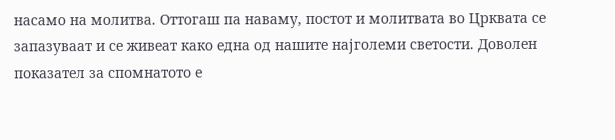насамо на молитва. Оттогаш пa наваму, постот и молитвата во Црквата се запазуваат и се живеат како една од нашите најголеми светости. Доволен показател за спомнатото е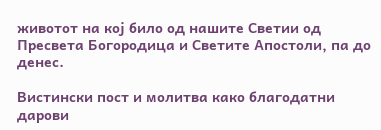животот на кој било од нашите Светии од Пресвета Богородица и Светите Апостоли, па до денес.

Вистински пост и молитва како благодатни дарови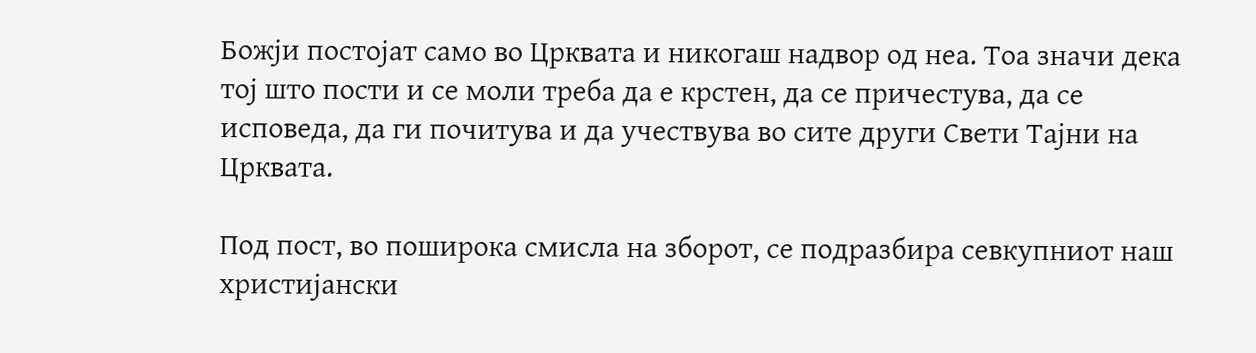Божји постојат само во Црквата и никогаш надвор од неа. Тоа значи дека тој што пости и се моли треба да е крстен, да се причестува, да се исповеда, да ги почитува и да учествува во сите други Свети Тајни на Црквата.

Под пост, во поширока смисла на зборот, се подразбира севкупниот наш христијански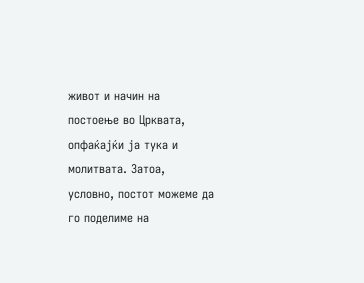живот и начин на постоење во Црквата, опфаќајќи ја тука и молитвата. Затоа, условно, постот можеме да го поделиме на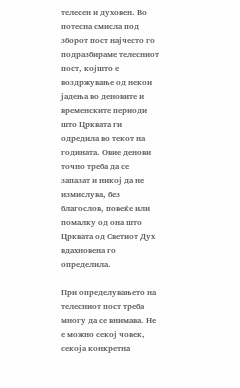телесен и духовен. Во потесна смисла под зборот пост најчесто го подразбираме телесниот пост, којшто е воздржување од некои јадења во деновите и временските периоди што Црквата ги одредила во текот на годината. Овие денови точно треба да се запазат и никој да не измислува, без благослов, повеќе или помалку од она што Црквата од Светиот Дух вдахновена го определила.

При определувањето на телесниот пост треба многу да се внимава. Не е можно секој човек, секоја конкретна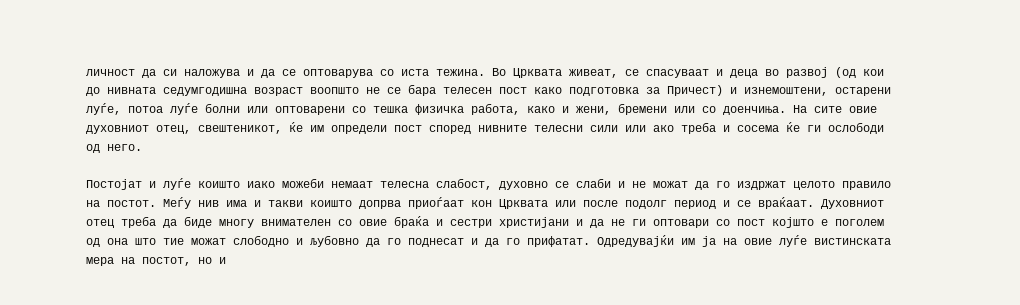личност да си наложува и да се оптоварува со иста тежина. Во Црквата живеат, се спасуваат и деца во развој (од кои до нивната седумгодишна возраст воопшто не се бара телесен пост како подготовка за Причест) и изнемоштени, остарени луѓе, потоа луѓе болни или оптоварени со тешка физичка работа, како и жени, бремени или со доенчиња. На сите овие духовниот отец, свештеникот, ќе им определи пост според нивните телесни сили или ако треба и сосема ќе ги ослободи од него.

Постојат и луѓе коишто иако можеби немаат телесна слабост, духовно се слаби и не можат да го издржат целото правило на постот. Меѓу нив има и такви коишто допрва приоѓаат кон Црквата или после подолг период и се враќаат. Духовниот отец треба да биде многу внимателен со овие браќа и сестри христијани и да не ги оптовари со пост којшто е поголем од она што тие можат слободно и љубовно да го поднесат и да го прифатат. Одредувајќи им ја на овие луѓе вистинската мера на постот, но и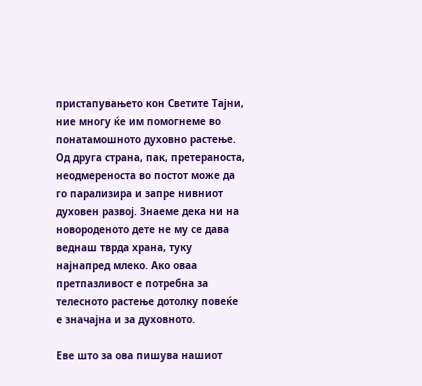пристапувањето кон Светите Тајни, ние многу ќе им помогнеме во понатамошното духовно растење. Од друга страна, пак, претераноста, неодмереноста во постот може да го парализира и запре нивниот духовен развој. Знаеме дека ни на новороденото дете не му се дава веднаш тврда храна, туку најнапред млеко. Ако оваа претпазливост е потребна за телесното растење дотолку повеќе е значајна и за духовното.

Еве што за ова пишува нашиот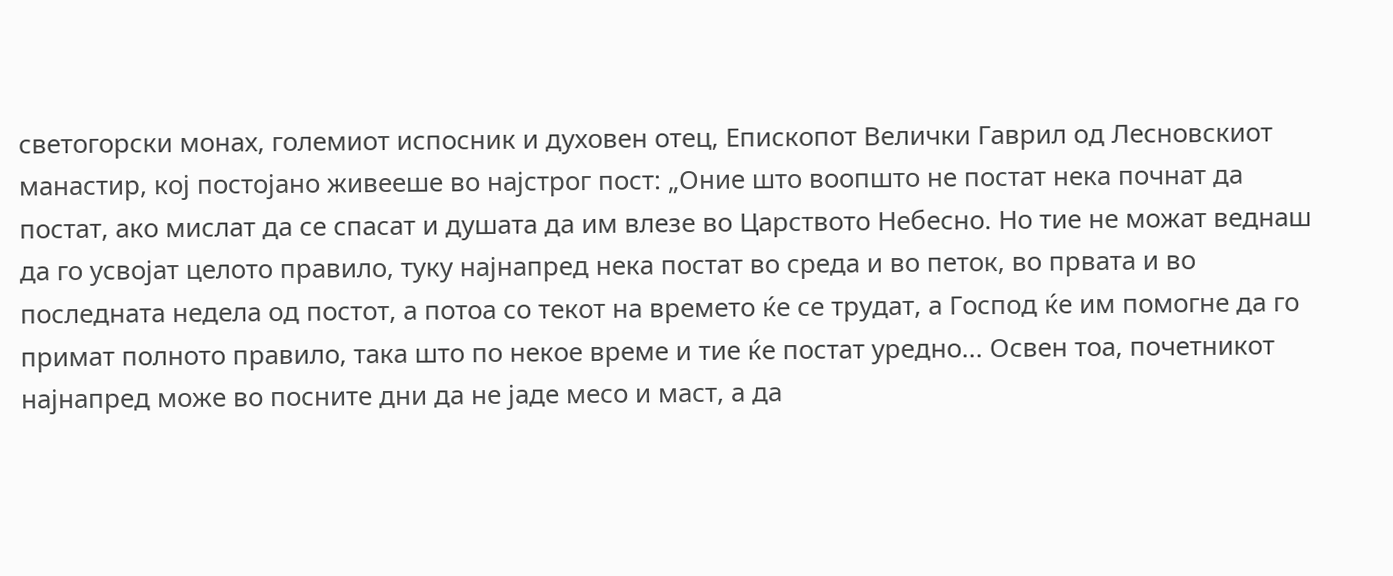светогорски монах, големиот испосник и духовен отец, Епископот Велички Гаврил од Лесновскиот манастир, кој постојано живееше во најстрог пост: „Оние што воопшто не постат нека почнат да постат, ако мислат да се спасат и душата да им влезе во Царството Небесно. Но тие не можат веднаш да го усвојат целото правило, туку најнапред нека постат во среда и во петок, во првата и во последната недела од постот, а потоа со текот на времето ќе се трудат, а Господ ќе им помогне да го примат полното правило, така што по некое време и тие ќе постат уредно... Освен тоа, почетникот најнапред може во посните дни да не јаде месо и маст, а да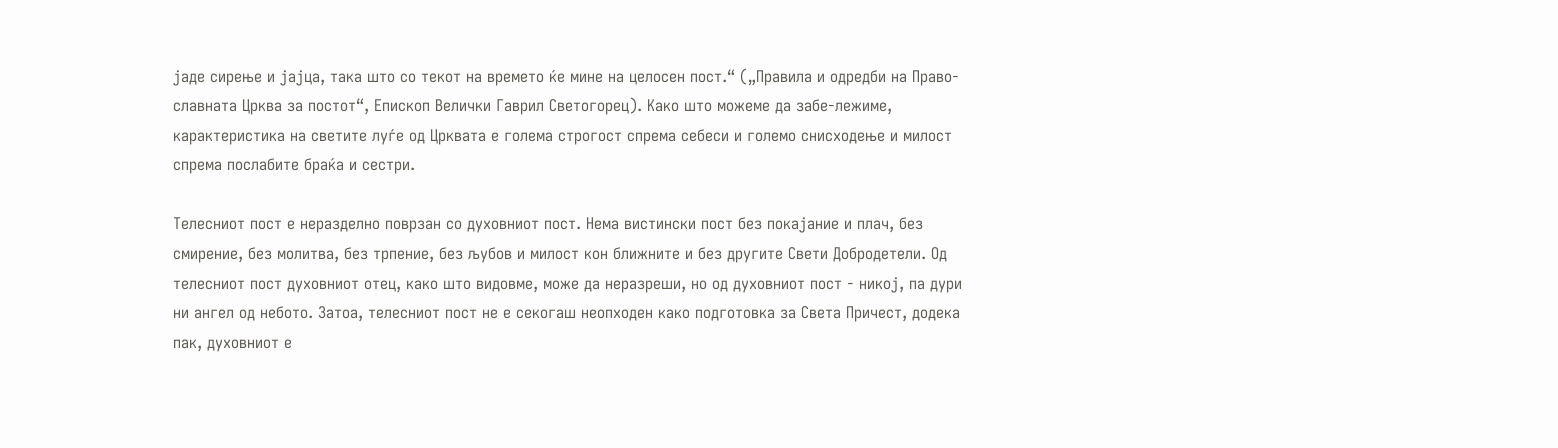јаде сирење и јајца, така што со текот на времето ќе мине на целосен пост.“ („Правила и одредби на Право-славната Црква за постот“, Епископ Велички Гаврил Светогорец). Како што можеме да забе-лежиме, карактеристика на светите луѓе од Црквата е голема строгост спрема себеси и големо снисходење и милост спрема послабите браќа и сестри.

Телесниот пост е неразделно поврзан со духовниот пост. Нема вистински пост без покајание и плач, без смирение, без молитва, без трпение, без љубов и милост кон ближните и без другите Свети Добродетели. Од телесниот пост духовниот отец, како што видовме, може да неразреши, но од духовниот пост - никој, па дури ни ангел од небото. Затоа, телесниот пост не е секогаш неопходен како подготовка за Света Причест, додека пак, духовниот е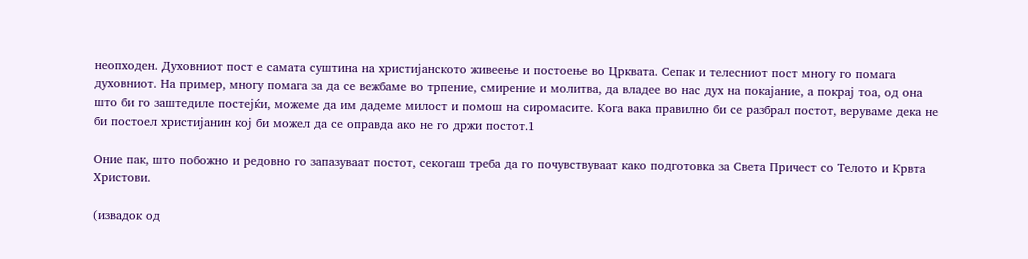неопходен. Духовниот пост е самата суштина на христијанското живеење и постоење во Црквата. Сепак и телесниот пост многу го помага духовниот. На пример, многу помага за да се вежбаме во трпение, смирение и молитва, да владее во нас дух на покајание, а покрај тоа, од она што би го заштедиле постејќи, можеме да им дадеме милост и помош на сиромасите. Кога вака правилно би се разбрал постот, веруваме дека не би постоел христијанин кој би можел да се оправда ако не го држи постот.1

Оние пак, што побожно и редовно го запазуваат постот, секогаш треба да го почувствуваат како подготовка за Света Причест со Телото и Крвта Христови.

(извадок од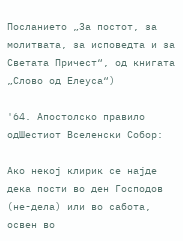Посланието „За постот, за молитвата, за исповедта и за Светата Причест“, од книгата „Слово од Елеуса“)

'64. Апостолско правило одШестиот Вселенски Собор:

Ако некој клирик се најде дека пости во ден Господов (не-дела) или во сабота, освен во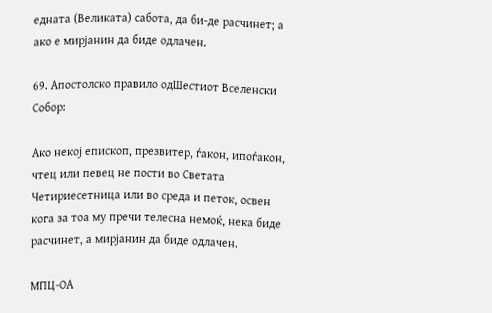едната (Великата) сабота, да би-де расчинет; а ако е мирјанин да биде одлачен.

69. Апостолско правило одШестиот Вселенски Собор:

Ако некој епископ, презвитер, ѓакон, ипоѓакон, чтец или певец не пости во Светата Четириесетница или во среда и петок, освен кога за тоа му пречи телесна немоќ, нека биде расчинет, а мирјанин да биде одлачен.

МПЦ-ОА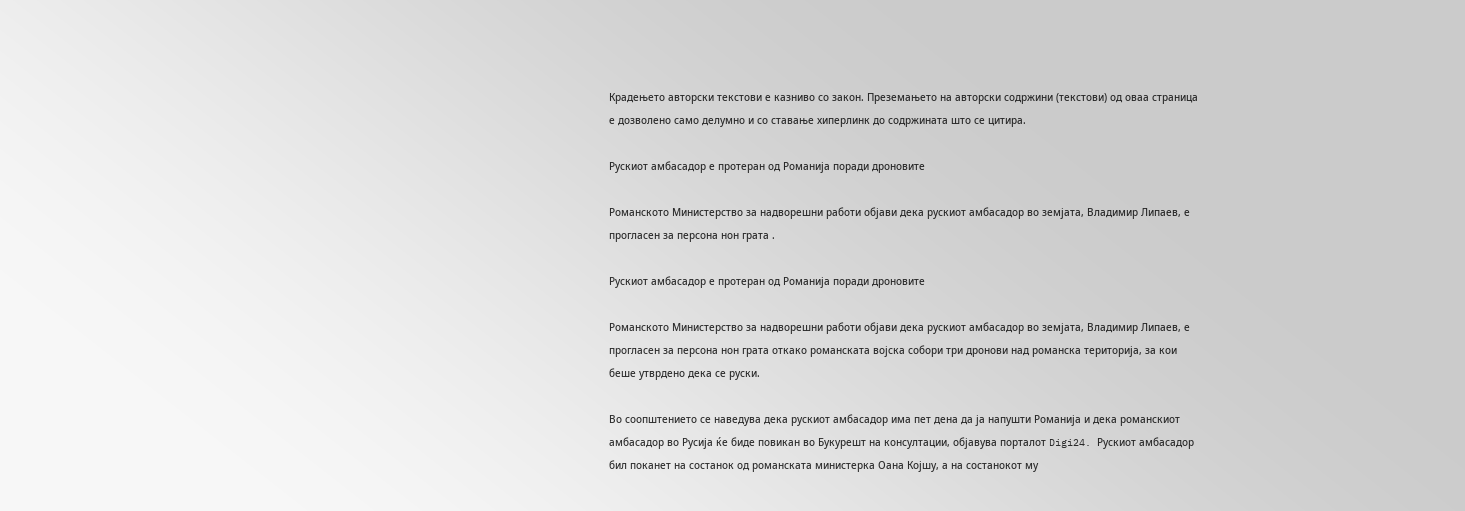Крадењето авторски текстови е казниво со закон. Преземањето на авторски содржини (текстови) од оваа страница е дозволено само делумно и со ставање хиперлинк до содржината што се цитира.

Рускиот амбасадор е протеран од Романија поради дроновите

Романското Министерство за надворешни работи објави дека рускиот амбасадор во земјата, Владимир Липаев, е прогласен за персона нон грата .

Рускиот амбасадор е протеран од Романија поради дроновите

Романското Министерство за надворешни работи објави дека рускиот амбасадор во земјата, Владимир Липаев, е прогласен за персона нон грата откако романската војска собори три дронови над романска територија, за кои беше утврдено дека се руски.

Во соопштението се наведува дека рускиот амбасадор има пет дена да ја напушти Романија и дека романскиот амбасадор во Русија ќе биде повикан во Букурешт на консултации, објавува порталот Digi24. Рускиот амбасадор бил поканет на состанок од романската министерка Оана Којшу, а на состанокот му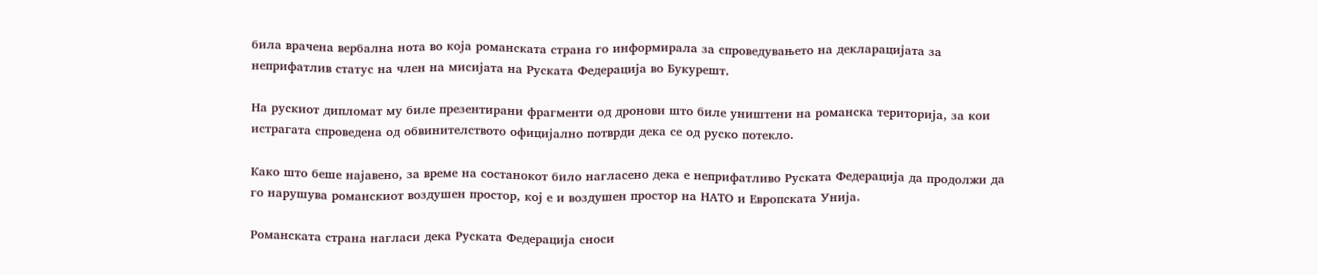била врачена вербална нота во која романската страна го информирала за спроведувањето на декларацијата за неприфатлив статус на член на мисијата на Руската Федерација во Букурешт.

На рускиот дипломат му биле презентирани фрагменти од дронови што биле уништени на романска територија, за кои истрагата спроведена од обвинителството официјално потврди дека се од руско потекло.

Како што беше најавено, за време на состанокот било нагласено дека е неприфатливо Руската Федерација да продолжи да го нарушува романскиот воздушен простор, кој е и воздушен простор на НАТО и Европската Унија.

Романската страна нагласи дека Руската Федерација сноси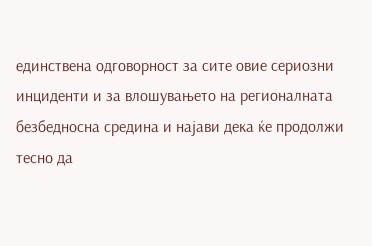единствена одговорност за сите овие сериозни инциденти и за влошувањето на регионалната безбедносна средина и најави дека ќе продолжи тесно да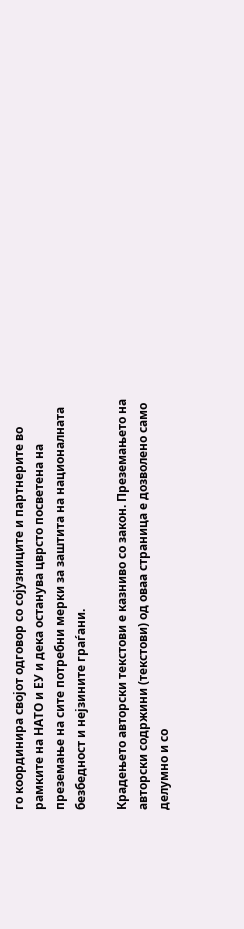го координира својот одговор со сојузниците и партнерите во рамките на НАТО и ЕУ и дека останува цврсто посветена на преземање на сите потребни мерки за заштита на националната безбедност и нејзините граѓани.

Крадењето авторски текстови е казниво со закон. Преземањето на авторски содржини (текстови) од оваа страница е дозволено само делумно и со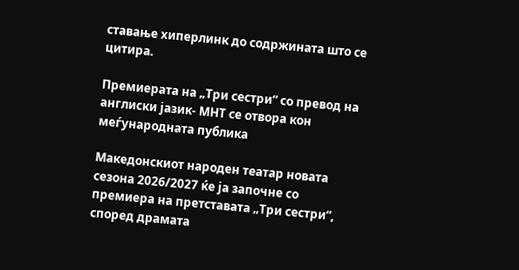ставање хиперлинк до содржината што се цитира.

Премиерата на „Три сестри“ со превод на англиски јазик- МНТ се отвора кон меѓународната публика

Македонскиот народен театар новата сезона 2026/2027 ќе ја започне со премиера на претставата „Три сестри“, според драмата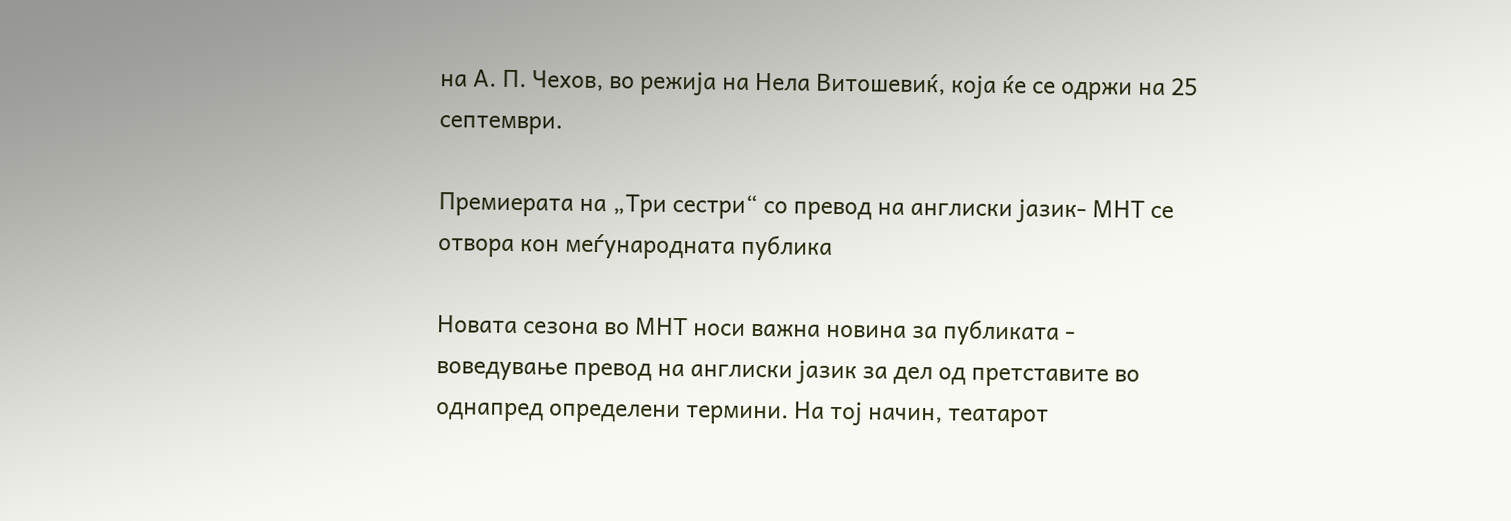на А. П. Чехов, во режија на Нела Витошевиќ, која ќе се одржи на 25 септември.

Премиерата на „Три сестри“ со превод на англиски јазик- МНТ се отвора кон меѓународната публика

Новата сезона во МНТ носи важна новина за публиката - воведување превод на англиски јазик за дел од претставите во однапред определени термини. На тој начин, театарот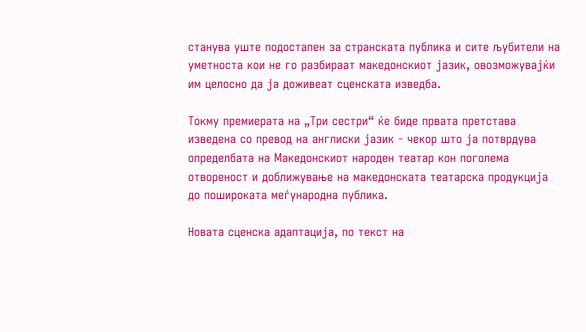станува уште подостапен за странската публика и сите љубители на уметноста кои не го разбираат македонскиот јазик, овозможувајќи им целосно да ја доживеат сценската изведба.

Токму премиерата на „Три сестри“ ќе биде првата претстава изведена со превод на англиски јазик - чекор што ја потврдува определбата на Македонскиот народен театар кон поголема отвореност и доближување на македонската театарска продукција до пошироката меѓународна публика.

Новата сценска адаптација, по текст на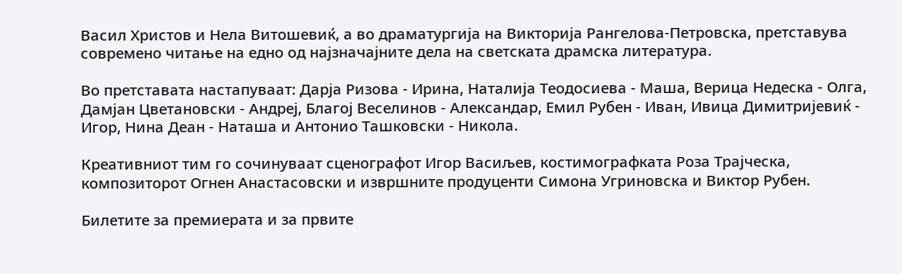Васил Христов и Нела Витошевиќ, а во драматургија на Викторија Рангелова-Петровска, претставува современо читање на едно од најзначајните дела на светската драмска литература.

Во претставата настапуваат: Дарја Ризова - Ирина, Наталија Теодосиева - Маша, Верица Недеска - Олга, Дамјан Цветановски - Андреј, Благој Веселинов - Александар, Емил Рубен - Иван, Ивица Димитријевиќ - Игор, Нина Деан - Наташа и Антонио Ташковски - Никола.

Креативниот тим го сочинуваат сценографот Игор Васиљев, костимографката Роза Трајческа, композиторот Огнен Анастасовски и извршните продуценти Симона Угриновска и Виктор Рубен.

Билетите за премиерата и за првите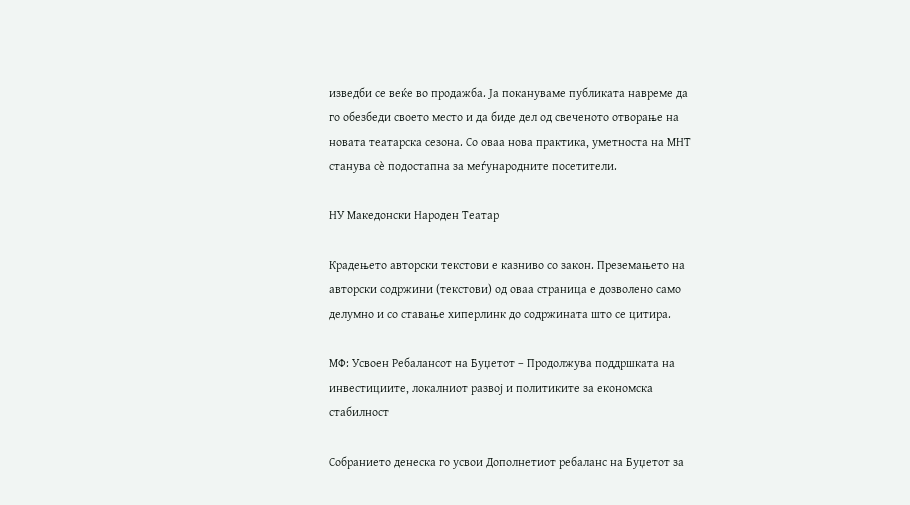изведби се веќе во продажба. Ја покануваме публиката навреме да го обезбеди своето место и да биде дел од свеченото отворање на новата театарска сезона. Со оваа нова практика, уметноста на МНТ станува сè подостапна за меѓународните посетители.

НУ Македонски Народен Театар

Крадењето авторски текстови е казниво со закон. Преземањето на авторски содржини (текстови) од оваа страница е дозволено само делумно и со ставање хиперлинк до содржината што се цитира.

МФ: Усвоен Ребалансот на Буџетот – Продолжува поддршката на инвестициите, локалниот развој и политиките за економска стабилност

Собранието денеска го усвои Дополнетиот ребаланс на Буџетот за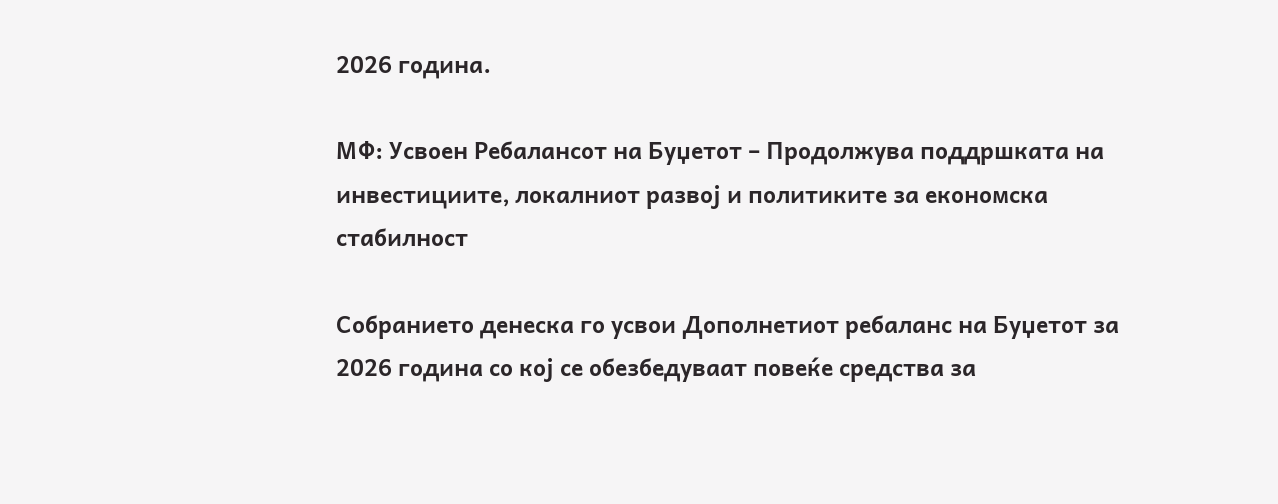2026 година.

МФ: Усвоен Ребалансот на Буџетот – Продолжува поддршката на инвестициите, локалниот развој и политиките за економска стабилност

Собранието денеска го усвои Дополнетиот ребаланс на Буџетот за 2026 година со кој се обезбедуваат повеќе средства за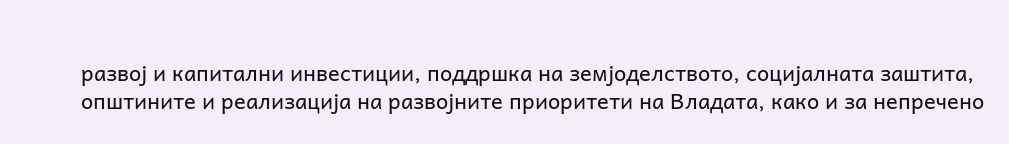развој и капитални инвестиции, поддршка на земјоделството, социјалната заштита, општините и реализација на развојните приоритети на Владата, како и за непречено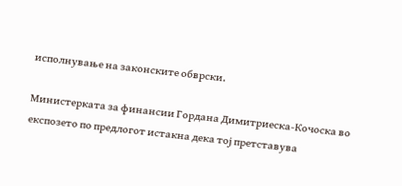исполнување на законските обврски.

Министерката за финансии Гордана Димитриеска-Кочоска во експозето по предлогот истакна дека тој претставува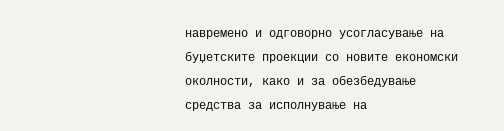навремено и одговорно усогласување на буџетските проекции со новите економски околности, како и за обезбедување средства за исполнување на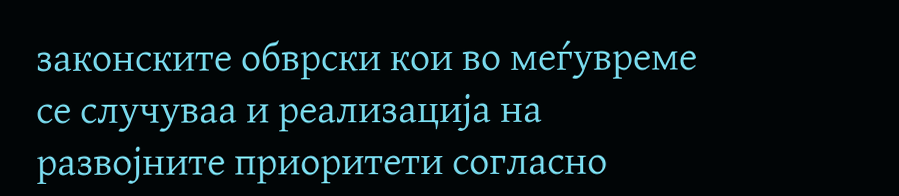законските обврски кои во меѓувреме се случуваа и реализација на развојните приоритети согласно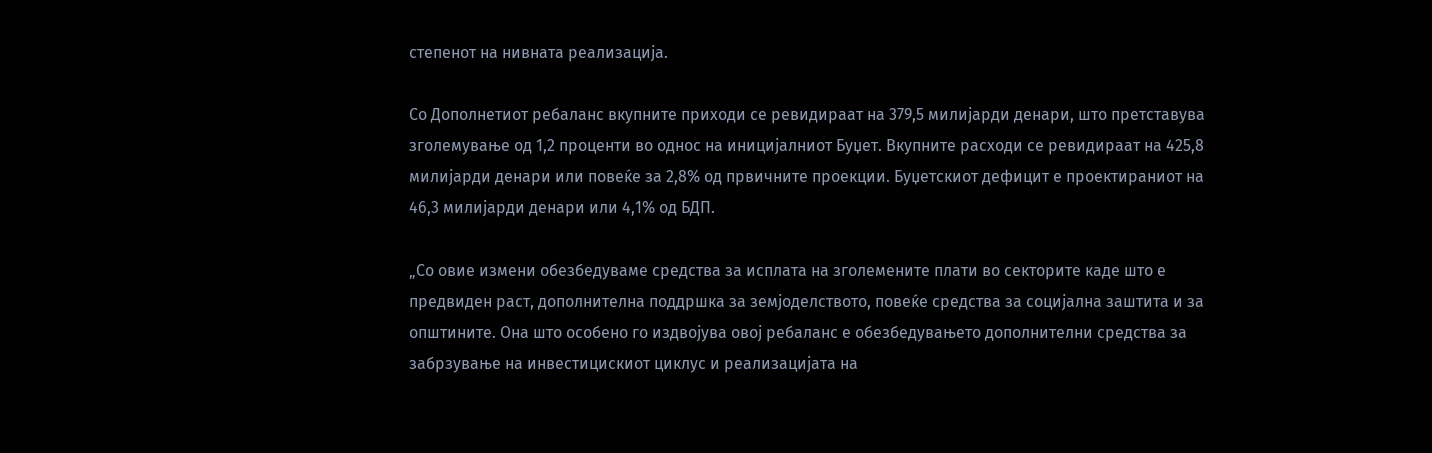степенот на нивната реализација.

Со Дополнетиот ребаланс вкупните приходи се ревидираат на 379,5 милијарди денари, што претставува зголемување од 1,2 проценти во однос на иницијалниот Буџет. Вкупните расходи се ревидираат на 425,8 милијарди денари или повеќе за 2,8% од првичните проекции. Буџетскиот дефицит е проектираниот на 46,3 милијарди денари или 4,1% од БДП.

„Со овие измени обезбедуваме средства за исплата на зголемените плати во секторите каде што е предвиден раст, дополнителна поддршка за земјоделството, повеќе средства за социјална заштита и за општините. Она што особено го издвојува овој ребаланс е обезбедувањето дополнителни средства за забрзување на инвестицискиот циклус и реализацијата на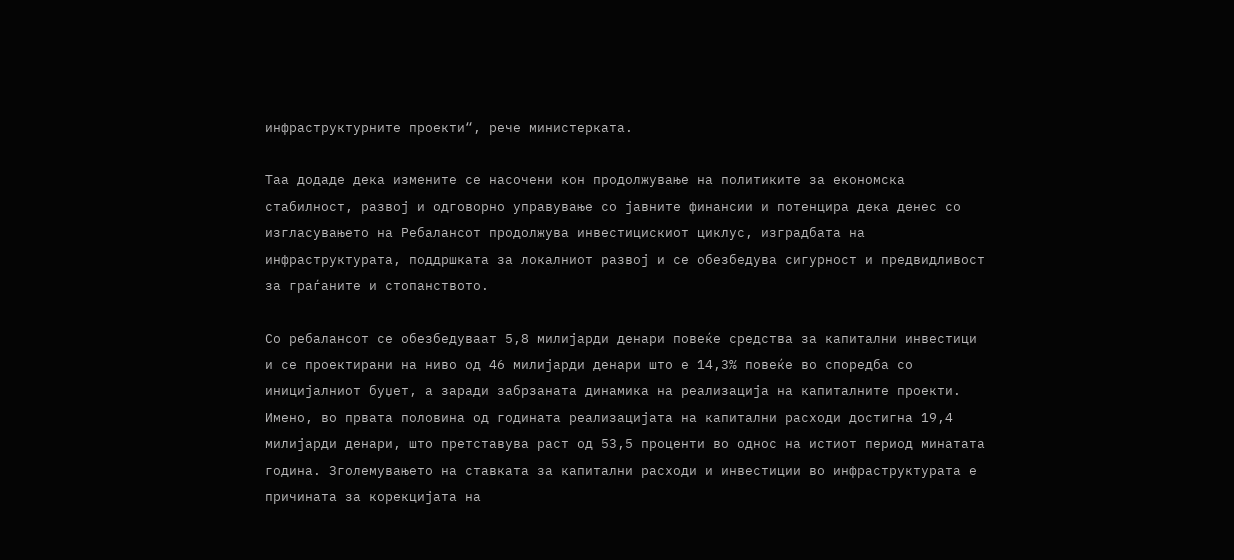инфраструктурните проекти“, рече министерката.

Таа додаде дека измените се насочени кон продолжување на политиките за економска стабилност, развој и одговорно управување со јавните финансии и потенцира дека денес со изгласувањето на Ребалансот продолжува инвестицискиот циклус, изградбата на инфраструктурата, поддршката за локалниот развој и се обезбедува сигурност и предвидливост за граѓаните и стопанството.

Со ребалансот се обезбедуваат 5,8 милијарди денари повеќе средства за капитални инвестици и се проектирани на ниво од 46 милијарди денари што е 14,3% повеќе во споредба со иницијалниот буџет, а заради забрзаната динамика на реализација на капиталните проекти. Имено, во првата половина од годината реализацијата на капитални расходи достигна 19,4 милијарди денари, што претставува раст од 53,5 проценти во однос на истиот период минатата година. Зголемувањето на ставката за капитални расходи и инвестиции во инфраструктурата е причината за корекцијата на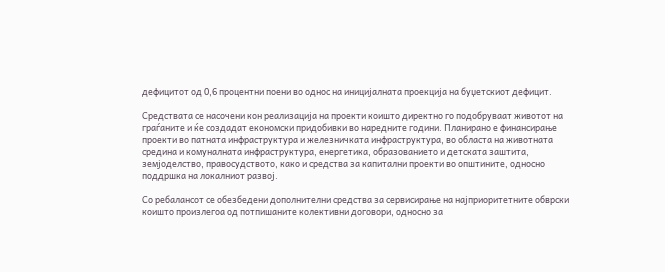дефицитот од 0,6 процентни поени во однос на иницијалната проекција на буџетскиот дефицит.

Средствата се насочени кон реализација на проекти коишто директно го подобруваат животот на граѓаните и ќе создадат економски придобивки во наредните години. Планирано е финансирање проекти во патната инфраструктура и железничката инфраструктура, во областа на животната средина и комуналната инфраструктура, енергетика, образованието и детската заштита, земјоделство, правосудството, како и средства за капитални проекти во општините, односно поддршка на локалниот развој.

Со ребалансот се обезбедени дополнителни средства за сервисирање на најприоритетните обврски коишто произлегоа од потпишаните колективни договори, односно за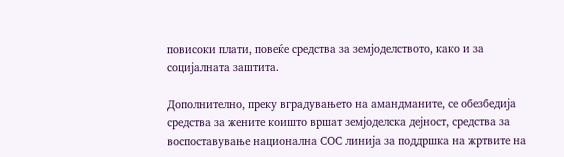повисоки плати, повеќе средства за земјоделството, како и за социјалната заштита.

Дополнително, преку вградувањето на амандманите, се обезбедија средства за жените коишто вршат земјоделска дејност, средства за воспоставување национална СОС линија за поддршка на жртвите на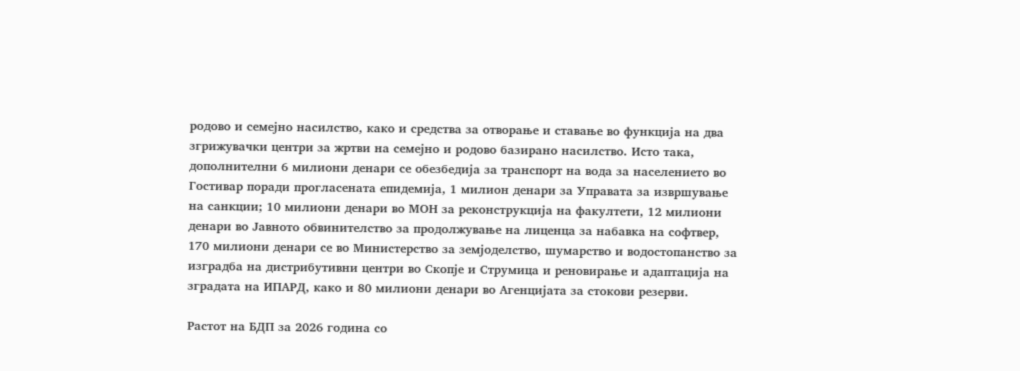родово и семејно насилство, како и средства за отворање и ставање во функција на два згрижувачки центри за жртви на семејно и родово базирано насилство. Исто така, дополнителни 6 милиони денари се обезбедија за транспорт на вода за населението во Гостивар поради прогласената епидемија, 1 милион денари за Управата за извршување на санкции; 10 милиони денари во МОН за реконструкција на факултети, 12 милиони денари во Јавното обвинителство за продолжување на лиценца за набавка на софтвер, 170 милиони денари се во Министерство за земјоделство, шумарство и водостопанство за изградба на дистрибутивни центри во Скопје и Струмица и реновирање и адаптација на зградата на ИПАРД, како и 80 милиони денари во Агенцијата за стокови резерви.

Растот на БДП за 2026 година со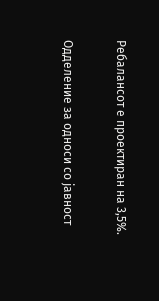Ребалансот е проектиран на 3,5%.

Одделение за односи со јавност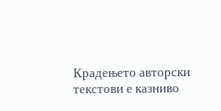Крадењето авторски текстови е казниво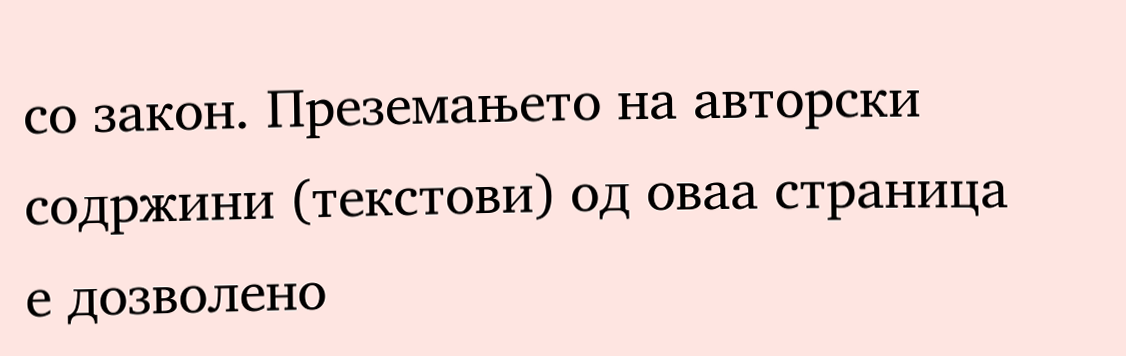со закон. Преземањето на авторски содржини (текстови) од оваа страница е дозволено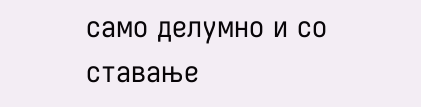само делумно и со ставање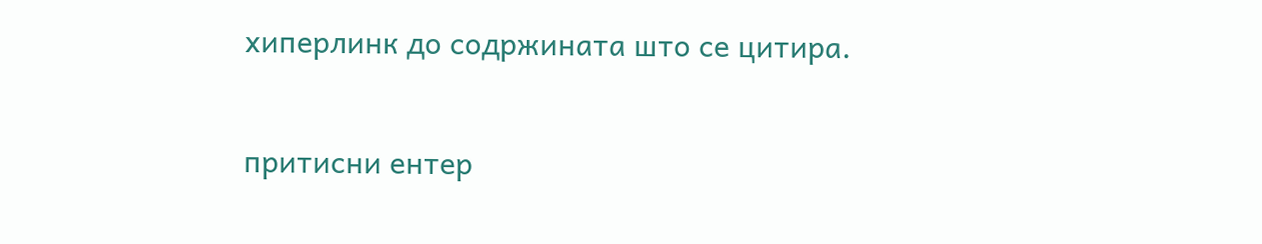хиперлинк до содржината што се цитира.

притисни ентер